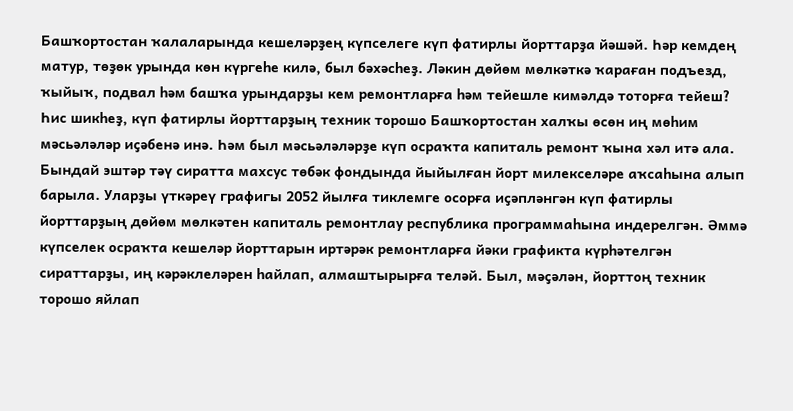Башҡортостан ҡалаларында кешеләрҙең күпселеге күп фатирлы йорттарҙа йәшәй. Һәр кемдең матур, төҙөк урында көн күргеһе килә, был бәхәсһеҙ. Ләкин дөйөм мөлкәткә ҡараған подъезд, ҡыйыҡ, подвал һәм башҡа урындарҙы кем ремонтларға һәм тейешле кимәлдә тоторға тейеш? Һис шикһеҙ, күп фатирлы йорттарҙың техник торошо Башҡортостан халҡы өсөн иң мөһим мәсьәләләр иҫәбенә инә. Һәм был мәсьәләләрҙе күп осраҡта капиталь ремонт ҡына хәл итә ала. Бындай эштәр тәү сиратта махсус төбәк фондында йыйылған йорт милекселәре аҡсаһына алып барыла. Уларҙы үткәреү графигы 2052 йылға тиклемге осорға иҫәпләнгән күп фатирлы йорттарҙың дөйөм мөлкәтен капиталь ремонтлау республика программаһына индерелгән. Әммә күпселек осраҡта кешеләр йорттарын иртәрәк ремонтларға йәки графикта күрһәтелгән сираттарҙы, иң кәрәклеләрен һайлап, алмаштырырға теләй. Был, мәҫәлән, йорттоң техник торошо яйлап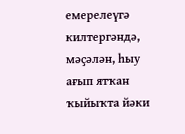емерелеүгә килтергәндә, мәҫәлән, һыу ағып ятҡан ҡыйыҡта йәки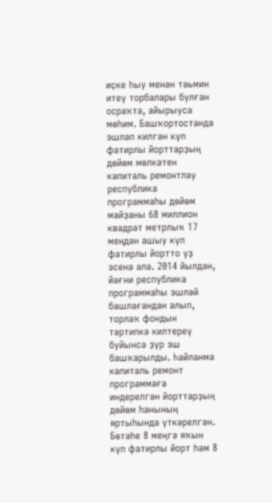иҫке һыу менән тәьмин итеү торбалары булған осраҡта, айырыуса мөһим. Башҡортостанда эшләп килгән күп фатирлы йорттарҙың дөйөм мөлкәтен капиталь ремонтлау республика программаһы дөйөм майҙаны 68 миллион квадрат метрлыҡ 17 меңдән ашыу күп фатирлы йортто үҙ эсенә ала. 2014 йылдан, йәғни республика программаһы эшләй башлағандан алып, торлаҡ фондын тәртипкә килтереү буйынса ҙур эш башҡарылды. Һайланма капиталь ремонт программаға индерелгән йорттарҙың дөйөм һанының яртыһында үткәрелгән. Бөтәһе 8 меңгә яҡын күп фатирлы йорт һәм 8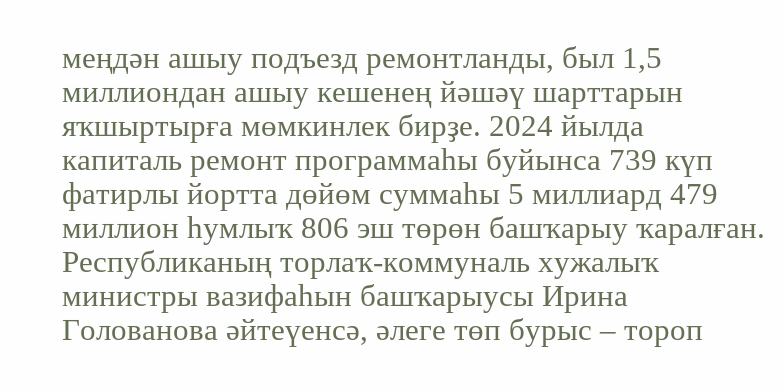меңдән ашыу подъезд ремонтланды, был 1,5 миллиондан ашыу кешенең йәшәү шарттарын яҡшыртырға мөмкинлек бирҙе. 2024 йылда капиталь ремонт программаһы буйынса 739 күп фатирлы йортта дөйөм суммаһы 5 миллиард 479 миллион һумлыҡ 806 эш төрөн башҡарыу ҡаралған. Республиканың торлаҡ-коммуналь хужалыҡ министры вазифаһын башҡарыусы Ирина Голованова әйтеүенсә, әлеге төп бурыс – тороп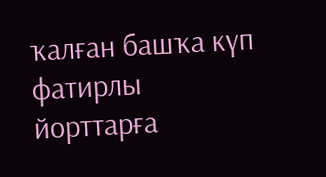ҡалған башҡа күп фатирлы йорттарға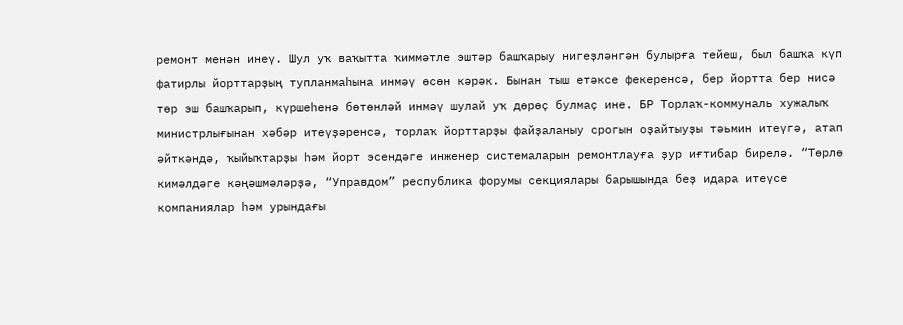ремонт менән инеү. Шул уҡ ваҡытта ҡиммәтле эштәр башҡарыу нигеҙләнгән булырға тейеш, был башҡа күп фатирлы йорттарҙың тупланмаһына инмәү өсөн кәрәк. Бынан тыш етәксе фекеренсә, бер йортта бер нисә төр эш башҡарып, күршеһенә бөтөнләй инмәү шулай уҡ дөрөҫ булмаҫ ине. БР Торлаҡ-коммуналь хужалыҡ министрлығынан хәбәр итеүҙәренсә, торлаҡ йорттарҙы файҙаланыу срогын оҙайтыуҙы тәьмин итеүгә, атап әйткәндә, ҡыйыҡтарҙы һәм йорт эсендәге инженер системаларын ремонтлауға ҙур иғтибар бирелә. “Төрлө кимәлдәге кәңәшмәләрҙә, “Управдом” республика форумы секциялары барышында беҙ идара итеүсе компаниялар һәм урындағы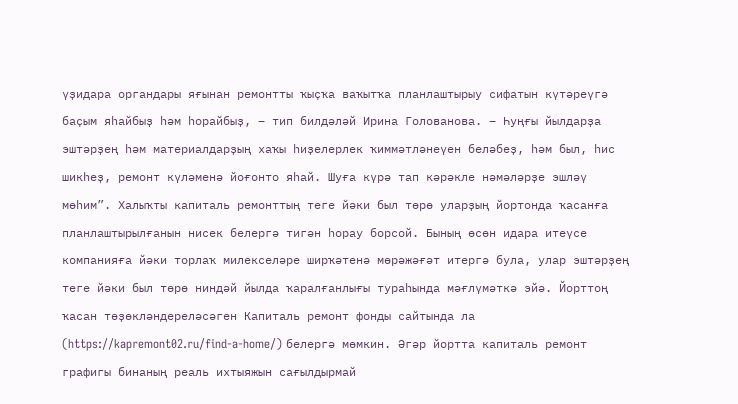үҙидара органдары яғынан ремонтты ҡыҫҡа ваҡытҡа планлаштырыу сифатын күтәреүгә баҫым яһайбыҙ һәм һорайбыҙ, – тип билдәләй Ирина Голованова. – Һуңғы йылдарҙа эштәрҙең һәм материалдарҙың хаҡы һиҙелерлек ҡиммәтләнеүен беләбеҙ, һәм был, һис шикһеҙ, ремонт күләменә йоғонто яһай. Шуға күрә тап кәрәкле нәмәләрҙе эшләү мөһим”. Халыҡты капиталь ремонттың теге йәки был төрө уларҙың йортонда ҡасанға планлаштырылғанын нисек белергә тигән һорау борсой. Бының өсөн идара итеүсе компанияға йәки торлаҡ милекселәре ширҡәтенә мөрәжәғәт итергә була, улар эштәрҙең теге йәки был төрө ниндәй йылда ҡаралғанлығы тураһында мәғлүмәткә эйә. Йорттоң ҡасан төҙөкләндереләсәген Капиталь ремонт фонды сайтында ла (https://kapremont02.ru/find-a-home/) белергә мөмкин. Әгәр йортта капиталь ремонт графигы бинаның реаль ихтыяжын сағылдырмай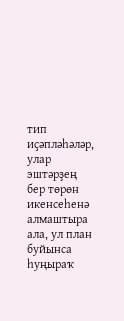тип иҫәпләһәләр, улар эштәрҙең бер төрөн икенсеһенә алмаштыра ала, ул план буйынса һуңыраҡ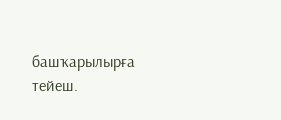башҡарылырға тейеш.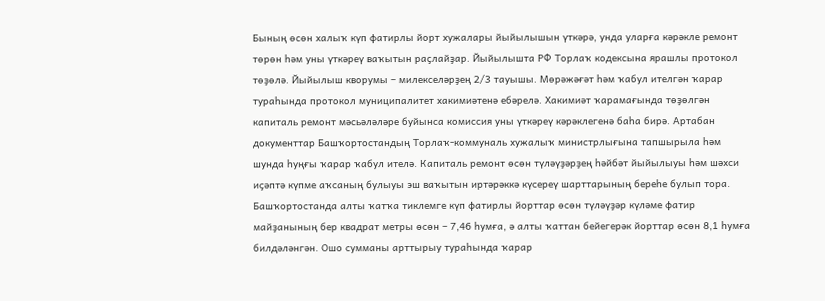Бының өсөн халыҡ күп фатирлы йорт хужалары йыйылышын үткәрә, унда уларға кәрәкле ремонт төрөн һәм уны үткәреү ваҡытын раҫлайҙар. Йыйылышта РФ Торлаҡ кодексына ярашлы протокол төҙөлә. Йыйылыш кворумы – милекселәрҙең 2/3 тауышы. Мөрәжәғәт һәм ҡабул ителгән ҡарар тураһында протокол муниципалитет хакимиәтенә ебәрелә. Хакимиәт ҡарамағында төҙөлгән капиталь ремонт мәсьәләләре буйынса комиссия уны үткәреү кәрәклегенә баһа бирә. Артабан документтар Башҡортостандың Торлаҡ-коммуналь хужалыҡ министрлығына тапшырыла һәм шунда һуңғы ҡарар ҡабул ителә. Капиталь ремонт өсөн түләүҙәрҙең һәйбәт йыйылыуы һәм шәхси иҫәптә күпме аҡсаның булыуы эш ваҡытын иртәрәккә күсереү шарттарының береһе булып тора. Башҡортостанда алты ҡатҡа тиклемге күп фатирлы йорттар өсөн түләүҙәр күләме фатир майҙанының бер квадрат метры өсөн – 7,46 һумға, ә алты ҡаттан бейегерәк йорттар өсөн 8,1 һумға билдәләнгән. Ошо сумманы арттырыу тураһында ҡарар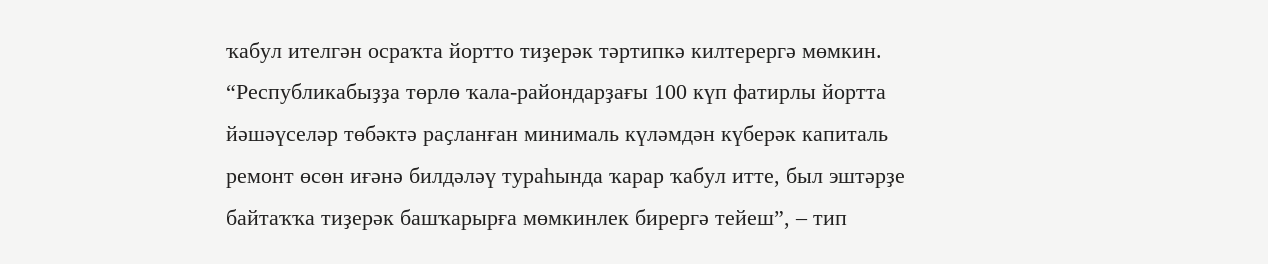ҡабул ителгән осраҡта йортто тиҙерәк тәртипкә килтерергә мөмкин. “Республикабыҙҙа төрлө ҡала-райондарҙағы 100 күп фатирлы йортта йәшәүселәр төбәктә раҫланған минималь күләмдән күберәк капиталь ремонт өсөн иғәнә билдәләү тураһында ҡарар ҡабул итте, был эштәрҙе байтаҡҡа тиҙерәк башҡарырға мөмкинлек бирергә тейеш”, – тип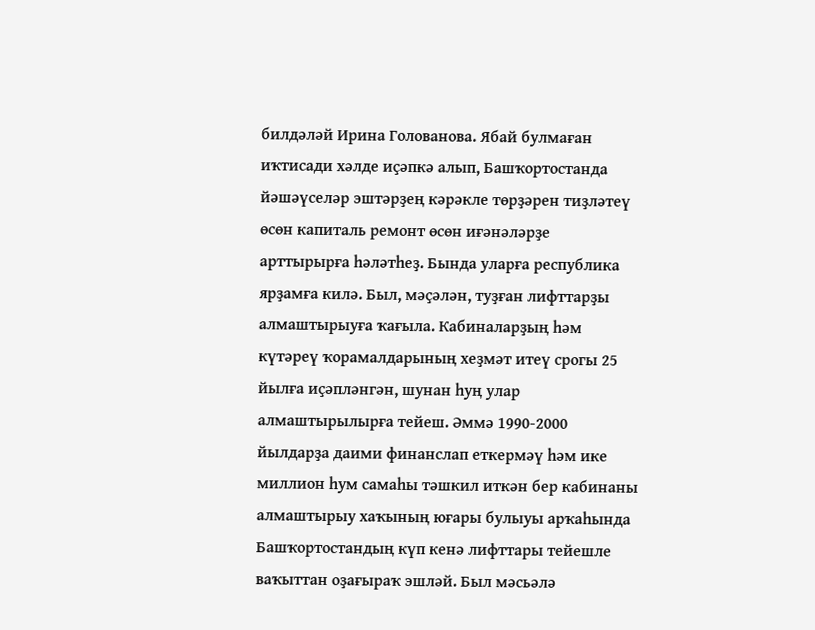билдәләй Ирина Голованова. Ябай булмаған иҡтисади хәлде иҫәпкә алып, Башҡортостанда йәшәүселәр эштәрҙең кәрәкле төрҙәрен тиҙләтеү өсөн капиталь ремонт өсөн иғәнәләрҙе арттырырға һәләтһеҙ. Бында уларға республика ярҙамға килә. Был, мәҫәлән, туҙған лифттарҙы алмаштырыуға ҡағыла. Кабиналарҙың һәм күтәреү ҡорамалдарының хеҙмәт итеү срогы 25 йылға иҫәпләнгән, шунан һуң улар алмаштырылырға тейеш. Әммә 1990-2000 йылдарҙа даими финанслап еткермәү һәм ике миллион һум самаһы тәшкил иткән бер кабинаны алмаштырыу хаҡының юғары булыуы арҡаһында Башҡортостандың күп кенә лифттары тейешле ваҡыттан оҙағыраҡ эшләй. Был мәсьәлә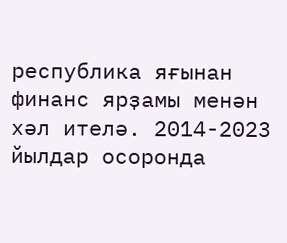республика яғынан финанс ярҙамы менән хәл ителә. 2014-2023 йылдар осоронда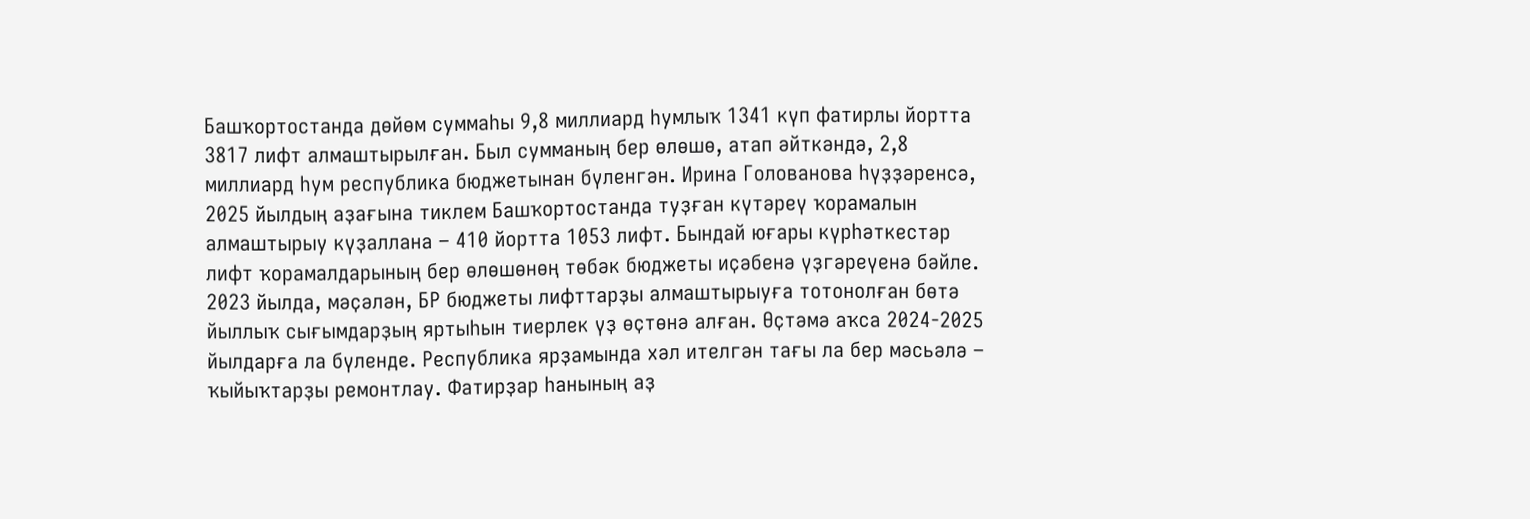Башҡортостанда дөйөм суммаһы 9,8 миллиард һумлыҡ 1341 күп фатирлы йортта 3817 лифт алмаштырылған. Был сумманың бер өлөшө, атап әйткәндә, 2,8 миллиард һум республика бюджетынан бүленгән. Ирина Голованова һүҙҙәренсә, 2025 йылдың аҙағына тиклем Башҡортостанда туҙған күтәреү ҡорамалын алмаштырыу күҙаллана – 410 йортта 1053 лифт. Бындай юғары күрһәткестәр лифт ҡорамалдарының бер өлөшөнөң төбәк бюджеты иҫәбенә үҙгәреүенә бәйле. 2023 йылда, мәҫәлән, БР бюджеты лифттарҙы алмаштырыуға тотонолған бөтә йыллыҡ сығымдарҙың яртыһын тиерлек үҙ өҫтөнә алған. Өҫтәмә аҡса 2024-2025 йылдарға ла бүленде. Республика ярҙамында хәл ителгән тағы ла бер мәсьәлә – ҡыйыҡтарҙы ремонтлау. Фатирҙар һанының аҙ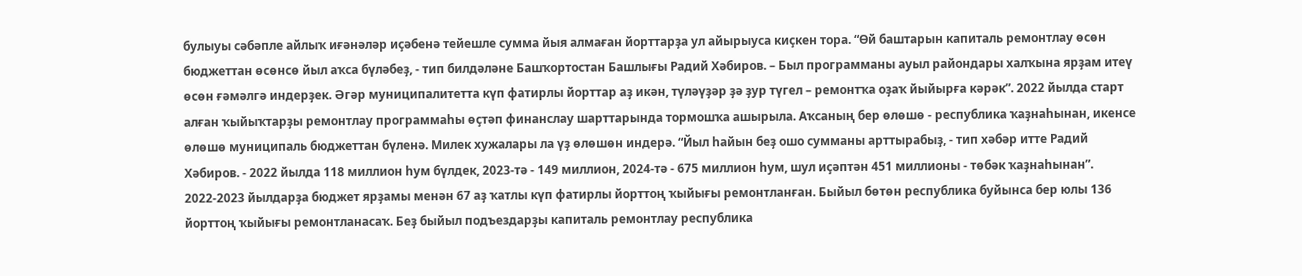булыуы сәбәпле айлыҡ иғәнәләр иҫәбенә тейешле сумма йыя алмаған йорттарҙа ул айырыуса киҫкен тора. “Өй баштарын капиталь ремонтлау өсөн бюджеттан өсөнсө йыл аҡса бүләбеҙ, - тип билдәләне Башҡортостан Башлығы Радий Хәбиров. – Был программаны ауыл райондары халҡына ярҙам итеү өсөн ғәмәлгә индерҙек. Әгәр муниципалитетта күп фатирлы йорттар аҙ икән, түләүҙәр ҙә ҙур түгел – ремонтҡа оҙаҡ йыйырға кәрәк”. 2022 йылда старт алған ҡыйыҡтарҙы ремонтлау программаһы өҫтәп финанслау шарттарында тормошҡа ашырыла. Аҡсаның бер өлөшө - республика ҡаҙнаһынан, икенсе өлөшө муниципаль бюджеттан бүленә. Милек хужалары ла үҙ өлөшөн индерә. “Йыл һайын беҙ ошо сумманы арттырабыҙ, - тип хәбәр итте Радий Хәбиров. - 2022 йылда 118 миллион һум бүлдек, 2023-тә - 149 миллион, 2024-тә - 675 миллион һум, шул иҫәптән 451 миллионы - төбәк ҡаҙнаһынан”. 2022-2023 йылдарҙа бюджет ярҙамы менән 67 аҙ ҡатлы күп фатирлы йорттоң ҡыйығы ремонтланған. Быйыл бөтөн республика буйынса бер юлы 136 йорттоң ҡыйығы ремонтланасаҡ. Беҙ быйыл подъездарҙы капиталь ремонтлау республика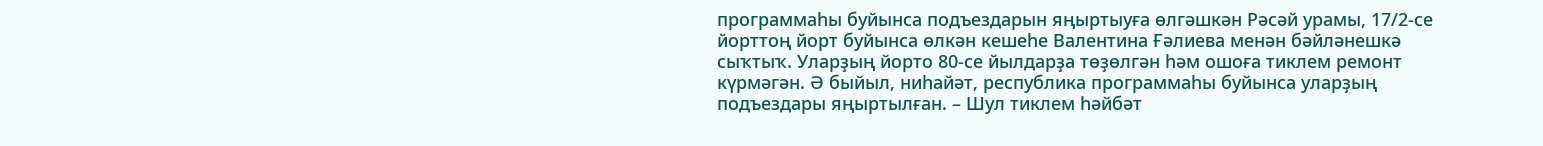программаһы буйынса подъездарын яңыртыуға өлгәшкән Рәсәй урамы, 17/2-се йорттоң йорт буйынса өлкән кешеһе Валентина Ғәлиева менән бәйләнешкә сыҡтыҡ. Уларҙың йорто 80-се йылдарҙа төҙөлгән һәм ошоға тиклем ремонт күрмәгән. Ә быйыл, ниһайәт, республика программаһы буйынса уларҙың подъездары яңыртылған. – Шул тиклем һәйбәт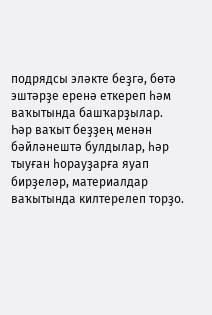подрядсы эләкте беҙгә, бөтә эштәрҙе еренә еткереп һәм ваҡытында башҡарҙылар. Һәр ваҡыт беҙҙең менән бәйләнештә булдылар, һәр тыуған һорауҙарға яуап бирҙеләр, материалдар ваҡытында килтерелеп торҙо.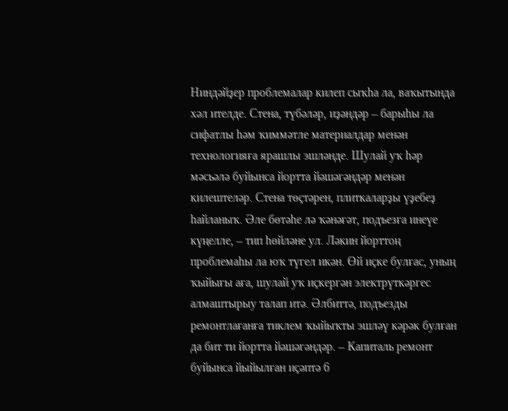Ниндәйҙер проблемалар килеп сыҡһа ла, ваҡытында хәл ителде. Стена, түбәләр, иҙәндәр – барыһы ла сифатлы һәм ҡиммәтле материалдар менән технологияға ярашлы эшләнде. Шулай уҡ һәр мәсьәлә буйынса йортта йәшәгәндәр менән килештеләр. Стена төҫтәрен, плиткаларҙы үҙебеҙ һайланыҡ. Әле бөтәһе лә ҡәнәғәт, подъезға инеүе күңелле, – тип һөйләне ул. Ләкин йорттоң проблемаһы ла юҡ түгел икән. Өй иҫке булғас, уның ҡыйығы аға, шулай уҡ иҫкергән электрүткәргес алмаштырыу талап итә. Әлбиттә, подъезды ремонтлағанға тиклем ҡыйыҡты эшләү кәрәк булған да бит ти йортта йәшәгәндәр. – Капиталь ремонт буйынса йыйылған иҫәптә 6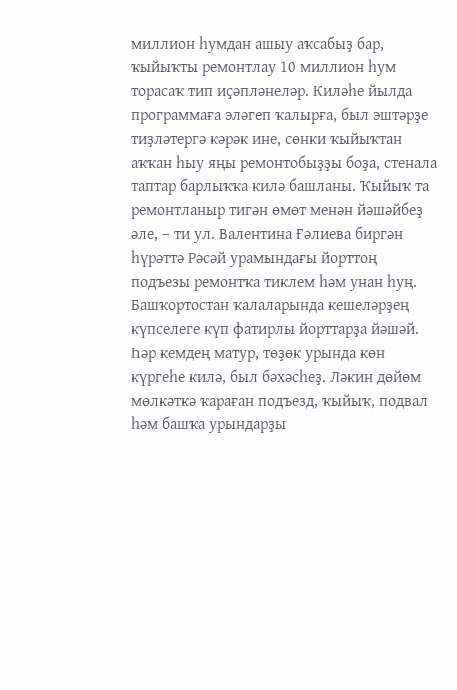миллион һумдан ашыу аҡсабыҙ бар, ҡыйыҡты ремонтлау 10 миллион һум торасаҡ тип иҫәпләнеләр. Киләһе йылда программаға эләгеп ҡалырға, был эштәрҙе тиҙләтергә кәрәк ине, сөнки ҡыйыҡтан аҡҡан һыу яңы ремонтобыҙҙы боҙа, стенала таптар барлыҡҡа килә башланы. Ҡыйыҡ та ремонтланыр тигән өмөт менән йәшәйбеҙ әле, – ти ул. Валентина Ғәлиева биргән һүрәттә Рәсәй урамындағы йорттоң подъезы ремонтҡа тиклем һәм унан һуң.
Башҡортостан ҡалаларында кешеләрҙең күпселеге күп фатирлы йорттарҙа йәшәй. Һәр кемдең матур, төҙөк урында көн күргеһе килә, был бәхәсһеҙ. Ләкин дөйөм мөлкәткә ҡараған подъезд, ҡыйыҡ, подвал һәм башҡа урындарҙы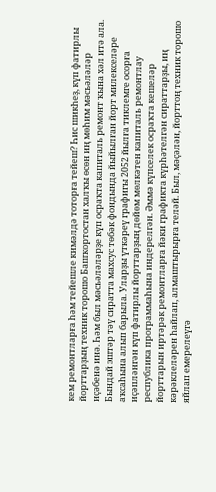кем ремонтларға һәм тейешле кимәлдә тоторға тейеш? Һис шикһеҙ, күп фатирлы йорттарҙың техник торошо Башҡортостан халҡы өсөн иң мөһим мәсьәләләр иҫәбенә инә. Һәм был мәсьәләләрҙе күп осраҡта капиталь ремонт ҡына хәл итә ала. Бындай эштәр тәү сиратта махсус төбәк фондында йыйылған йорт милекселәре аҡсаһына алып барыла. Уларҙы үткәреү графигы 2052 йылға тиклемге осорға иҫәпләнгән күп фатирлы йорттарҙың дөйөм мөлкәтен капиталь ремонтлау республика программаһына индерелгән. Әммә күпселек осраҡта кешеләр йорттарын иртәрәк ремонтларға йәки графикта күрһәтелгән сираттарҙы, иң кәрәклеләрен һайлап, алмаштырырға теләй. Был, мәҫәлән, йорттоң техник торошо яйлап емерелеүгә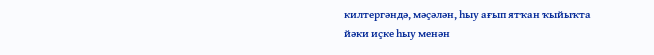килтергәндә, мәҫәлән, һыу ағып ятҡан ҡыйыҡта йәки иҫке һыу менән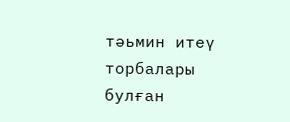тәьмин итеү торбалары булған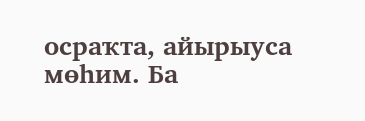осраҡта, айырыуса мөһим. Ба